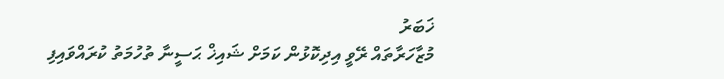ޚަބަރު
މުޒާހަރާތައް ރޭވީ އިދިކޮޅުން ކަމަށް ޝައިޚް ޙަސީނާ ތުހުމަތު ކުރައްވައިފި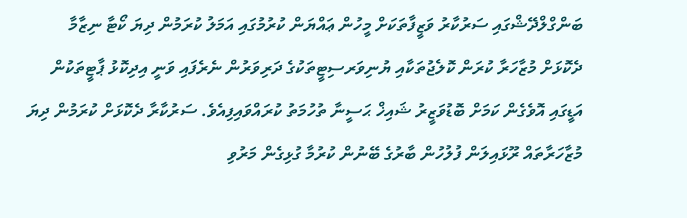ބަންގްލްދޭޝްގައި ސަރުކާރު ވަޒީފާތަކަށް މީހުން ޢައްޔަން ކުރުމުގައި އަމަލު ކުރަމުން ދިޔަ ކޯޓާ ނިޒާމާ ދެކޮޅަށް މުޒާހަރާ ކުރަން ކޮލެޖުތަކާއި ޔުނިވަރސިޓީތަކުގެ ދަރިވަރުން ނެރެފައި ވަނީ އިދިކޮޅު ޕާޓީތަކުން އަޑީގައި އޮވެގެން ކަމަށް ބޮޑުވަޒީރު ޝައިޚް ޙަސީނާ ތުހުމަތު ކުރައްވައިފިއެވެ. ސަރުކާރާ ދެކޮޅަށް ކުރަމުން ދިޔަ މުޒާހަރާތައް ރޫޅައިލަން ފުލުހުން ބާރުގެ ބޭނުން ކުރުމާ ގުޅިގެން މަރުވި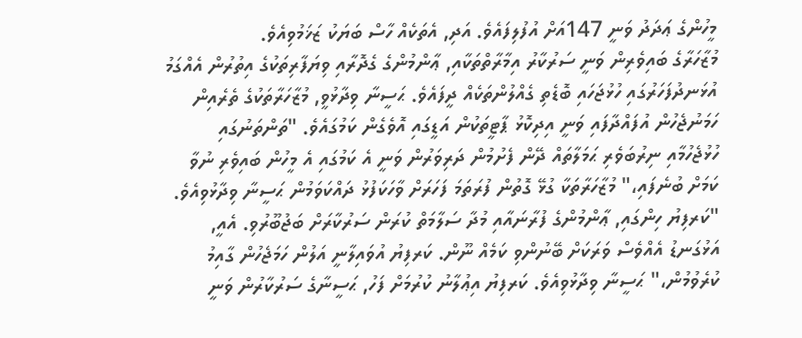މީހުންގެ ޢަދަދު ވަނީ 147އަށް އުފުލިފައެވެ. އަދި, އެތަކެއް ހާސް ބަޔަކު ޒަޚަމުވިއެވެ.
މުޒާހަރާގެ ބައިވެރިން ވަނީ ސަރުކާރު އިމާރާތްތަކާއި, ޢާންމުންގެ ގެދޮރާއި ވިޔަފާރިތަކުގެ އިތުރުން އެއްގަމު އުޅަނދުފަހަރުގައި ހުޅުޖަހައި ބޮޑެތި ގެއްލުންތަކެއް ދީފައެވެ. ޙަސީނާ ވިދާޅުވީ, މުޒާހަރާތަކުގެ ތެރެއިން ހަމަނުޖެހުން އުފައްދާފައި ވަނީ އިދިކޮޅު ޕާޓީތަކުން އަޑީގައި އޮވެގެން ކަމުގައެވެ. "ތަންތަނުގައި ހުޅުޖެހުމާއި ނިރުބަވެރި ޙަމަލާތައް ދޭން ފެށުމުން ދަރިވަރުން ވަނީ އެ ކަމުގައި އެ މީހުން ބައިވެރި ނުވާ ކަމަށް ބުނެފައި،" މުޒާހަރާތަކާ ގުޅޭ ގޮތުން ފުރަތަމަ ފަހަރަށް ވާހަކަފުޅު ދައްކަވަމުން ޙަސީނާ ވިދާޅުވިއެވެ.
"ކަރފިޔު ހިންގައި, ޢާންމުންގެ ފުރާނައާއި މުދާ ސަލާމަތް ކުރަން ސަރުކާރަށް ބަޖުބޫރުވި. އެއީ, އަޅުގަނޑު އެއްވެސް ވަރަކަށް ބޭނުންވި ކަމެއް ނޫން. ކަރފިޔު އުވައިލާނީ އަލުން ހަމަޖެހުން ގާއިމު ކުރެވުމުން،" ޙަސީނާ ވިދާޅުވިއެވެ. ކަރފިޔު އިޢުލާނު ކުރުމަށް ފަހު, ޙަސީނާގެ ސަރުކާރުން ވަނީ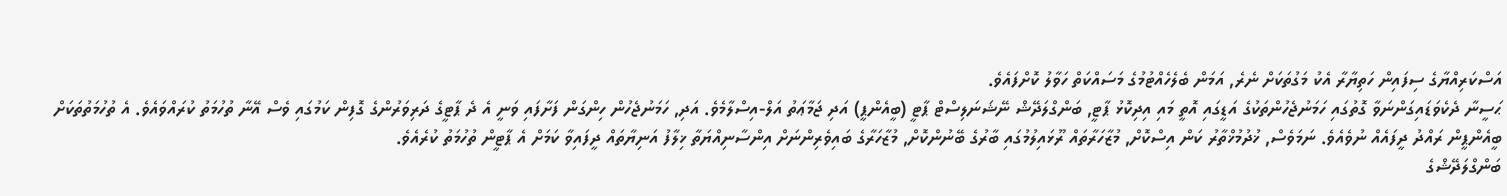އަސްކަރިއްޔާގެ ސިފައިން ހަތިޔާރާ އެކު މަގުތަކަށް ނެރެ, އަމަން ބެލެހެއްޓުމުގެ މަސައްކަތް ހަވާލު ކޮށްފައެވެ.
ޙަސީނާ ދެކެވަޑައިގަންނަވާ ގޮތުގައި ހަމަނުޖެހުންތަކުގެ އަޑީގައި އޮތީ މައި އިދިކޮޅު ޕާޓީ, ބަންގްލަދޭޝް ނޭޝަނަލިސްޓް ޕާޓީ (ބީއެންޕީ) އަދި ޖަމާޢަތު އަލް-އިސްލާމެވެ. އަދި, ހަމަނުޖެހުން ހިންގަން ފަށާފައި ވަނީ އެ ދެ ޕާޓީގެ ދަރިވަރުންގެ ގޮފިން ކަމުގައި ވެސް އޭނާ ތުހުމަތު ކުރައްވައެވެ. އެ ތުހުމަތުތަކަށް ބީއެންޕީން ރައްދު ދީފައެއް ނުވެއެވެ. ނަމަވެސް, ޚުދުމުޚްތާރު ކަން އިސްކޮށް, މުޒާހަރާތައް ރޫޅައިލުމުގައި ބާރުގެ ބޭނުންކޮށް, މުޒާހަރާގެ ބައިވެރިންނަށް އިންސާނިއްޔަތާ ޚިލާފު އަނިޔާތައް ދީފައިވާ ކަމަށް އެ ޕާޓީން ތުހުމަތު ކުރެއެވެ.
ބަންގްލަދޭޝްގެ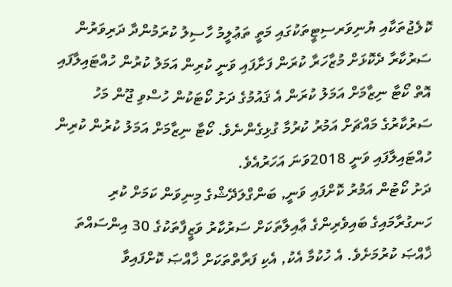ކޮލެޖުތަކާއި ޔުނިވަރސިޓީތަކުގައި މަތީ ތަޢުލީމު ހާސިލު ކުރަމުންދާ ދަރިވަރުން ސަރުކާރާ ދެކޮޅަށް މުޒާހަރާ ކުރަން ފަށާފައި ވަނީ ކުރިން އަމަލު ކުރުން ހުއްޓައިލާފައި އޮތް ކޯޓާ ނިޒާމަށް އަމަލު ކުރަން އެ ޤައުމުގެ ދަށު ކޯޓަކުން ހުސްވި ޖޫން މަހު ސަރުކާރުގެ މައްޗަށް އަމުރު ކުރުމާ ގުޅިގެންނެވެ. ކޯޓާ ނިޒާމަށް އަމަލު ކުރުން ކުރިން ހުއްޓައިލާފައި ވަނީ 2018ވަނަ އަހަރުއެވެ.
ދަށު ކޯޓުން އަމުރު ކޮށްފައި ވަނީ, ބަންގްލަދޭޝްގެ މިނިވަން ކަމަށް ކުރި ހަނގުރާމައިގެ ބައިވެރިންގެ ޢާއިލާތަކަށް ސަރުކާރު ވަޒީފާތަކުގެ 30 އިންސައްތަ ޚާއްޞަ ކުރުމަށެވެ. އެ ހުކުމާ އެކު, އެކި ފަރާތްތަކަށް ޚާއްޞަ ކޮށްފައިވާ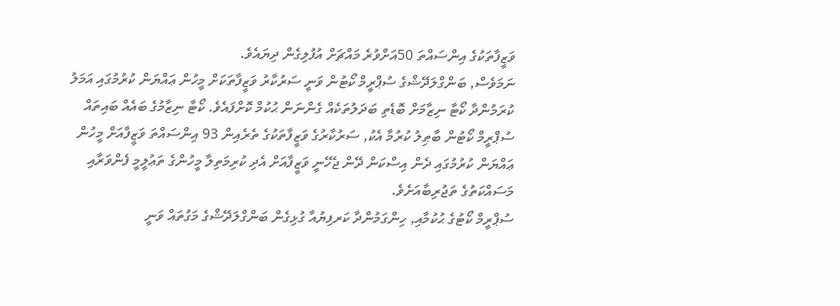ވަޒީފާތަކުގެ އިންސައްތަ 50އަށްވުރެ މައްޗަށް އުފުލިގެން ދިޔައެވެ.
ނަމަވެސް, ބަންގްލަދޭޝްގެ ސުޕްރީމް ކޯޓުން ވަނީ ސަރުކާރު ވަޒީފާތަކަށް މީހުން ޢައްޔަން ކުރުމުގައި އަމަލު ކުރަމުންދާ ކޯޓާ ނިޒާމަށް ބޮޑެތި ބަދަލުތަކެއް ގެންނަން ޙުކުމް ކޮށްފައެވެ. ކޯޓާ ނިޒާމުގެ ބައެއް ބައިތައް ސުޕްރީމް ކޯޓުން ބާޠިލު ކުރުމާ އެކު, ސަރުކާރުގެ ވަޒީފާތަކުގެ ތެރެއިން 93 އިންސައްތަ ވަޒީފާއަށް މީހުން ޢައްޔަން ކުރުމުގައި ދެން އިސްކަން ދޭން ޖެހޭނީ ވަޒީފާއަށް އެދި ކުރިމަތިލާ މީހުންގެ ތަޢުލީމީ ފެންވަރާއި މަސައްކަތުގެ ތަޖުރިބާއަށެވެ.
ސުޕްރީމް ކޯޓުގެ ޙުކުމާއި, ހިންގަމުންދާ ކަރފިޔުއާ ގުޅިގެން ބަންގްލަދޭޝްގެ މަގުތައް ވަނީ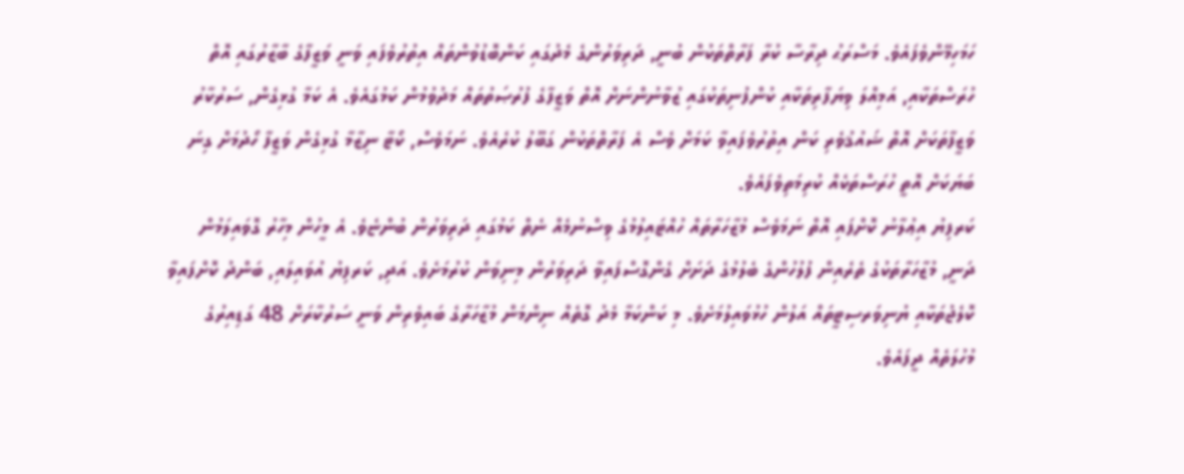ހަމަހިމޭންވެފައެވެ. މަސްރަޙު ދިރާސާ ކުރާ ފަރާތްތަކުން ބުނީ, ދަރިވަރުންގެ މެދުގައި ކަންބޮޑުވުންތައް އިތުރުވެފައި ވަނީ ވަޒީފާގެ ބާޒާރުގައި އޮތް ހުރަސްތަކާއި, އަމިއްލަ ވިޔަފާރިތަކާއި ކުންފުނިތަކުގައި ޒުވާނުންނަށް އޮތް ވަޒީފާގެ ފުރުޞަތުތައް މަދުވުމުން ކަމުގައެވެ. އެ ކަމާ ގުޅިގެން, ސަރުކާރު ވަޒީފާތަކަށް އޮތް ޝައުޤުވެރި ކަން އިތުރުވެފައިވާ ކަމަށް ވެސް އެ ފަރާތްތަކުން ގަބޫލު ކުރެއެވެ. ނަމަވެސް, ކޯޓާ ނިޒާމާ ގުޅިގެން ވަޒީފާ ހޯދުމަށް ގިނަ ބަޔަކަށް އޮތީ ހުރަސްތަކެއް ކުރިމަތިވެފައެވެ.
ކަރފިޔު އިޢުލާނު ކޮށްފައި އޮތް ނަމަވެސް މުޒާހަރާތައް ހުއްޓައިލުމުގެ ވިސްނުމެއް ނެތް ކަމުގައި ދަރިވަރުން ބުންޏެވެ. އެ މީހުން މިހާރު ގޮވައިލަމުން ދަނީ, މުޒާހަރާތަކުގެ ތެރެއިން ފުލުހުންގެ ބެލުމުގެ ދަށަށް ގެންގޮސްފައިވާ ދަރިވަރުން މިނިވަން ކުރުމަށެވެ. އަދި, ކަރފިޔު އުވައިލައި, ބަންދު ކޮށްފައިވާ ކޮލެޖުތަކާއި ޔުނިވަރސިޓީތައް އަލުން ހުޅުވައިލުމަށެވެ. މި ކަންކަމާ މެދު ގޮތެއް ނިންމަން މުޒާހަރާގެ ބައިވެރިން ވަނީ ސަރުކާރަށް 48 ގަޑިއިރުގެ މުހުލަތެއް ދީފައެވެ.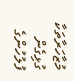މުޒާހަރާތަކާ ގުޅިގެން ފުލުހުންގެ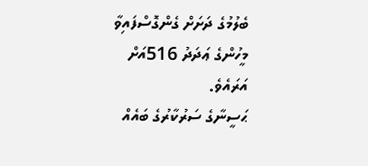ބެލުމުގެ ދަށަށް ގެންގޮސްފައިވާ މީހުންގެ ޢަދަދު 516އަށް އަރައެވެ.
ޙަސީނާގެ ސަރުކާރުގެ ބައެއް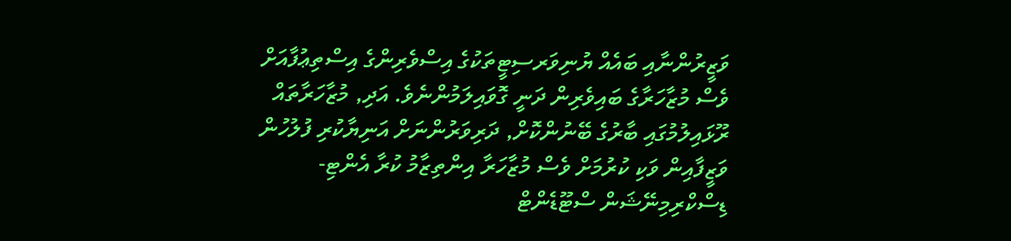ވަޒީރުންނާއި ބައެއް ޔުނިވަރސިޓީތަކުގެ އިސްވެރިންގެ އިސްތިޢުފާއަށް ވެސް މުޒާހަރާގެ ބައިވެރިން ދަނީ ގޮވައިލަމުންނެވެ. އަދި, މުޒާހަރާތައް ރޫޅައިލުމުގައި ބާރުގެ ބޭނުންކޮށް, ދަރިވަރުންނަށް އަނިޔާކުރި ފުލުހުން ވަޒީފާއިން ވަކި ކުރުމަށް ވެސް މުޒާހަރާ އިންތިޒާމު ކުރާ އެންޓި-ޑިސްކްރިމިނޭޝަން ސްޓޫޑެންޓް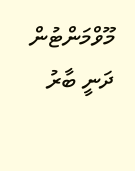މޫވްމަންޓުން ދަނީ ބާރު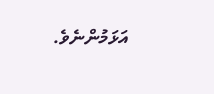އަޅަމުންނެވެ.